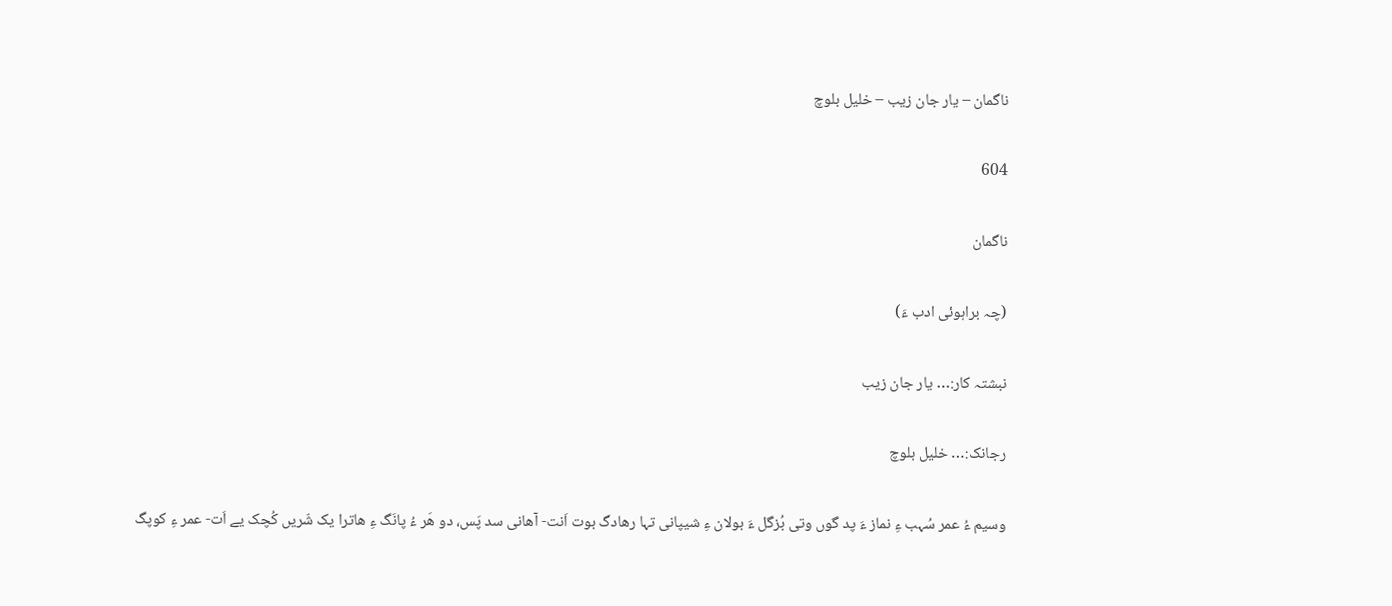ناگمان – یار جان زیب – خلیل بلوچ

604

ناگمان

(چہ براہوئی ادب ءَ)

نبشتہ کار:… یار جان زیب

رجانک:… خلیل بلوچ

وسیم ءُ عمر سُہب ءِ نماز ءَ پد گوں وتی بُزگل ءَ بولان ءِ شیپانی تہا رھادگ بوت اَنت- آھانی سد پَس، دو ھَر ءُ پانَگ ءِ ھاترا یک شّریں کُچک یے اَت- عمر ءِ کوپگ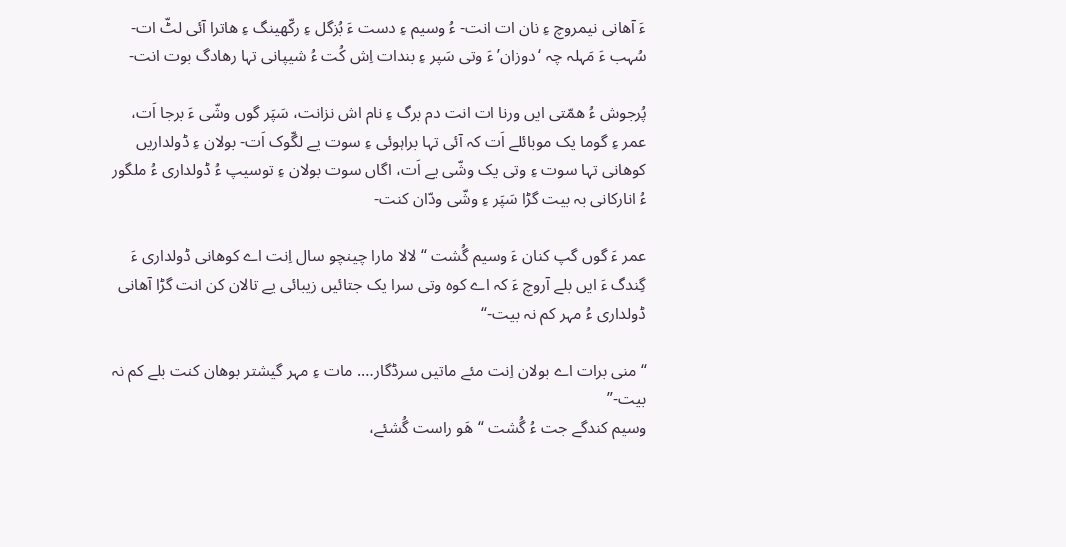ءَ آھانی نیمروچ ءِ نان ات انت- ءُ وسیم ءِ دست ءَ بُزگل ءِ رکّھینگ ءِ ھاترا آئی لٹّ ات- سُہب ءَ مَہلہ چہ ‘دوزان’ ءَ وتی سَپر ءِ بندات اِش کُت ءُ شیپانی تہا رھادگ بوت انت-

پُرجوش ءُ ھمّتی ایں ورنا ات انت دم برگ ءِ نام اش نزانت، سَپَر گوں وشّی ءَ برجا اَت، عمر ءِ گوما یک موبائلے اَت کہ آئی تہا براہوئی ءِ سوت یے لگّوک اَت- بولان ءِ ڈولداریں کوھانی تہا سوت ءِ وتی یک وشّی یے اَت، اگاں سوت بولان ءِ توسیپ ءُ ڈولداری ءُ ملگور ءُ انارکانی بہ بیت گڑا سَپَر ءِ وشّی ودّان کنت-

عمر ءَ گوں گپ کنان ءَ وسیم گُشت “لالا مارا چینچو سال اِنت اے کوھانی ڈولداری ءَ گِندگ ءَ ایں بلے آروچ ءَ کہ اے کوہ وتی سرا یک جتائیں زیبائی یے تالان کن انت گڑا آھانی ڈولداری ءُ مہر کم نہ بیت-“

“منی برات اے بولان اِنت مئے ماتیں سرڈگار…. مات ءِ مہر گیشتر بوھان کنت بلے کم نہ بیت-”
وسیم کندگے جت ءُ گُشت “ھَو راست گُشئے،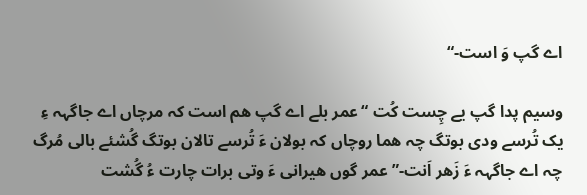اے گپ وَ است-“

وسیم پدا گپ یے چِست کُت “عمر بلے اے گپ ھم است کہ مرچاں اے جاگہہ ءِ یک تُرسے ودی بوتگ چہ ھما روچاں کہ بولان ءَ تُرسے تالان بوتگ گُشئے بالی مُرگ چہ اے جاگہہ ءَ زَھر اَنت-” عمر گوں ھیرانی ءَ وتی برات چارت ءُ گُشت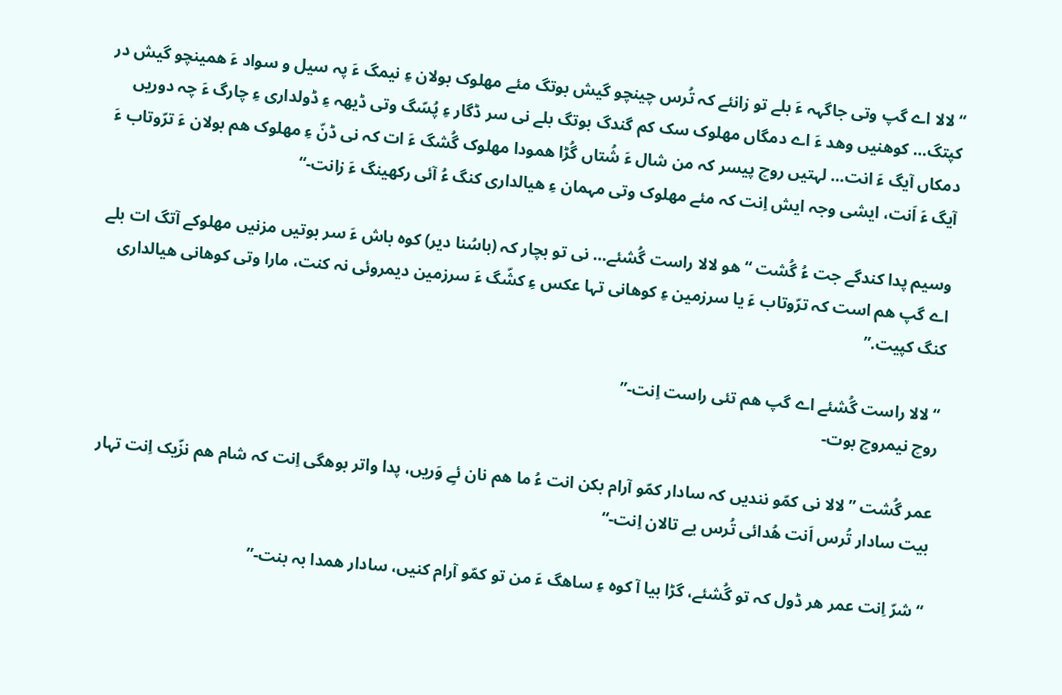“لالا اے گپ وتی جاگہہ ءَ بلے تو زانئے کہ تُرس چینچو گیش بوتگ مئے مھلوک بولان ءِ نیمگ ءَ پہ سیل و سواد ءَ ھمینچو گیش در کپتگ… کوھنیں وھد ءَ اے دمگاں مھلوک سک کم گندگ بوتگ بلے نی سر ڈگار ءِ پُسّگ وتی ڈیھہ ءِ ڈولداری ءِ چارگ ءَ چہ دوریں دمکاں آیگ ءَ انت… لہتیں روچ پیسر کہ من شال ءَ شُتاں گُڑا ھمودا مھلوک گُشگ ءَ ات کہ نی ڈنّ ءِ مھلوک ھم بولان ءَ ترّوتاب ءَ آیگ ءَ اَنت، ایشی وجہ ایش اِنت کہ مئے مھلوک وتی مہمان ءِ ھیالداری کنگ ءُ آئی رکھینگ ءَ زانت-“

وسیم پدا کندگے جت ءُ گُشت “ھو لالا راست گُشئے… نی تو بچار کہ (باسُنا دیر) کوہ باش ءَ سر بوتیں مزنیں مھلوکے آتگ ات بلے اے گپ ھم است کہ ترّوتاب ءَ یا سرزمین ءِ کوھانی تہا عکس ءِ کشّگ ءَ سرزمین دیمروئی نہ کنت، مارا وتی کوھانی ھیالداری کنگ کپیت.”

“لالا راست گُشئے اے گپ ھم تئی راست اِنت-”
روچ نیمروچ بوت-

عمر گُشت ” لالا نی کمّو نندیں کہ سادار کمّو آرام بکن انت ءُ ما ھم نان ئےِ وَریں، پدا واتر بوھگی اِنت کہ شام ھم نزّیک اِنت تہار بیت سادار تُرس اَنت ھُدائی تُرس یے تالان اِنت-“

“شرّ اِنت عمر ھر ڈول کہ تو گُشئے، گڑا بیا آ کوہ ءِ ساھگ ءَ من تو کمّو آرام کنیں، سادار ھمدا بہ بنت-”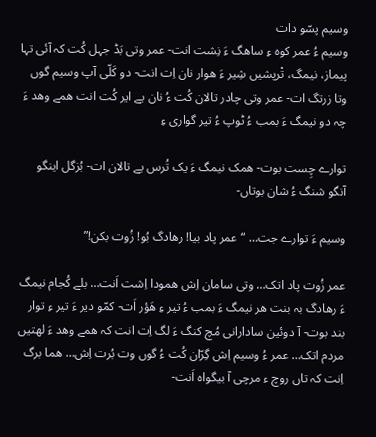وسیم پسّو دات
وسیم ءُ عمر کوہ ءِ ساھگ ءَ نِشت انت- عمر وتی بَڈ جہل کُت کہ آئی تہا پیماز، نیمگ، تْرپشیں شِیر ءَ ھوار نان اِت انت- دو کَلّی آپ وسیم گوں وتا زرتگ ات- عمر وتی چادر تالان کُت ءُ نان یے ایر کُت انت ھمے وھد ءَ چہ دو نیمگ ءَ بمب ءُ ٹوپ ءُ تیر گواری ءِ

توارے چِست بوت- ھمک نیمگ ءَ یک تُرس یے تالان ات- بُزگل اینگو آنگو شنگ ءُ شان بوتاں-

وسیم ءَ توارے جت… “عمر پاد بیا! رھادگ بُو! زُوت بکن!”

عمر زُوت پاد اتک… وتی سامان اِش ھمودا اِشت اَنت… بلے کُجام نیمگ ءَ رھادگ بہ بنت ھر نیمگ ءَ بمب ءُ تیر ءِ ھَؤر اَت- کمّو دیر ءَ تیر ءِ توار بند بوت- آ دوئین سادارانی مُچ کنگ ءَ لگ اِت انت کہ ھمے وھد ءَ لھتیں مردم اتک… عمر ءُ وسیم اِش گِرّان کُت ءُ گوں وت بُرت اِش… ھما برگ اِنت کہ تاں روچ ء مرچی آ بیگواہ اَنت-